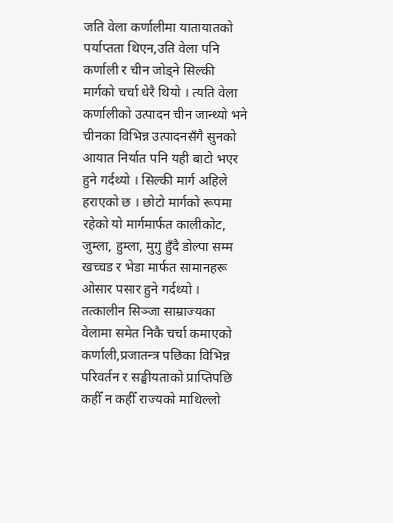जति वेला कर्णालीमा यातायातको पर्याप्तता थिएन,उति वेला पनि कर्णाली र चीन जोड्ने सिल्की मार्गको चर्चा धेरै थियो । त्यति वेला कर्णालीको उत्पादन चीन जान्थ्यो भने चीनका विभिन्न उत्पादनसँगै सुनको आयात निर्यात पनि यही बाटो भएर हुने गर्दथ्यो । सिल्की मार्ग अहिले हराएको छ । छोटो मार्गको रूपमा रहेको यो मार्गमार्फत कालीकोट, जुम्ला, हुम्ला, मुगु हुँदै डोल्पा सम्म खच्चड र भेडा मार्फत सामानहरू ओसार पसार हुने गर्दथ्यो ।
तत्कालीन सिञ्जा साम्राज्यका वेलामा समेत निकै चर्चा कमाएको कर्णाली,प्रजातन्त्र पछिका विभिन्न परिवर्तन र सङ्घीयताको प्राप्तिपछि कहीँ न कहीँ राज्यको माथिल्लो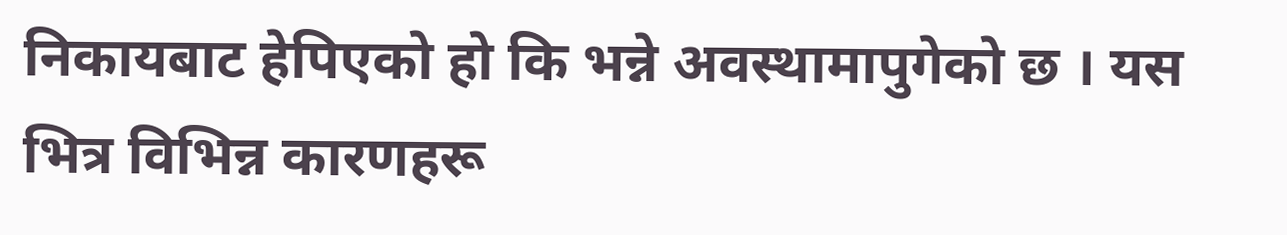निकायबाट हेपिएको हो कि भन्ने अवस्थामापुगेको छ । यस भित्र विभिन्न कारणहरू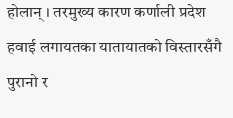होलान् । तरमुख्य कारण कर्णाली प्रदेश हवाई लगायतका यातायातको विस्तारसँगै पुरानो र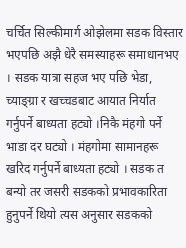चर्चित सिल्कीमार्ग ओझेलमा सडक विस्तार भएपछि अझै धेरै समस्याहरू समाधानभए । सडक यात्रा सहज भए पछि भेडा, च्याङ्ग्रा र खच्चडबाट आयात निर्यात गर्नुपर्ने बाध्यता हट्यो ।निकै मंहगो पर्ने भाडा दर घट्यो । मंहगोमा सामानहरू खरिद गर्नुपर्ने बाध्यता हट्यो । सडक त बन्यो तर जसरी सडकको प्रभावकारिता हुनुपर्ने थियो त्यस अनुसार सडकको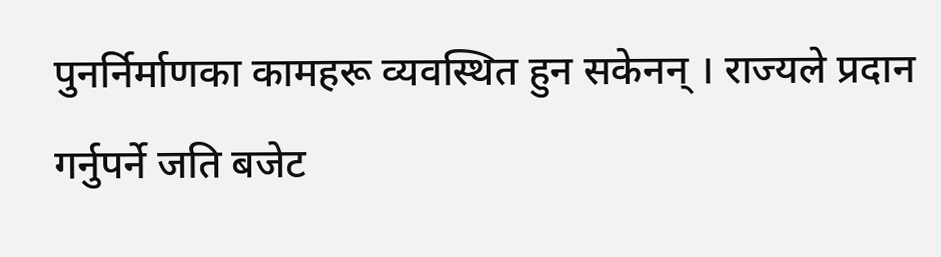पुनर्निर्माणका कामहरू व्यवस्थित हुन सकेनन् । राज्यले प्रदान गर्नुपर्ने जति बजेट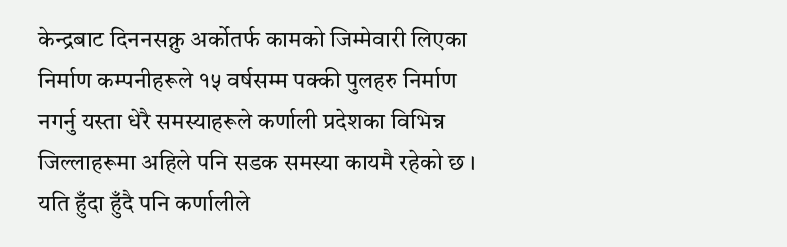केन्द्रबाट दिननसक्नु अर्कोतर्फ कामको जिम्मेवारी लिएका निर्माण कम्पनीहरूले १५ वर्षसम्म पक्की पुलहरु निर्माण नगर्नु यस्ता धेरै समस्याहरूले कर्णाली प्रदेशका विभिन्न जिल्लाहरूमा अहिले पनि सडक समस्या कायमै रहेको छ ।
यति हुँदा हुँदै पनि कर्णालीले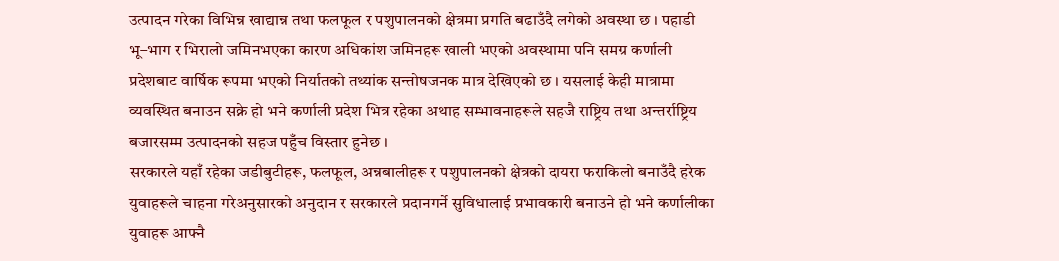उत्पादन गरेका विभिन्न खाद्यान्न तथा फलफूल र पशुपालनको क्षेत्रमा प्रगति बढाउँदै लगेको अवस्था छ । पहाडी भू–भाग र भिरालो जमिनभएका कारण अधिकांश जमिनहरू खाली भएको अवस्थामा पनि समग्र कर्णाली प्रदेशबाट वार्षिक रूपमा भएको निर्यातको तथ्यांक सन्तोषजनक मात्र देखिएको छ । यसलाई केही मात्रामा व्यवस्थित बनाउन सक्ने हो भने कर्णाली प्रदेश भित्र रहेका अथाह सम्भावनाहरूले सहजै राष्ट्रिय तथा अन्तर्राष्ट्रिय बजारसम्म उत्पादनको सहज पहुँच विस्तार हुनेछ ।
सरकारले यहाँ रहेका जडीबुटीहरू, फलफूल, अन्नबालीहरू र पशुपालनको क्षेत्रको दायरा फराकिलो बनाउँदै हरेक युवाहरूले चाहना गरेअनुसारको अनुदान र सरकारले प्रदानगर्ने सुविधालाई प्रभावकारी बनाउने हो भने कर्णालीका युवाहरू आफ्नै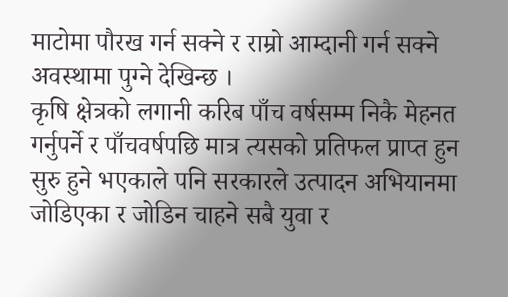माटोमा पौरख गर्न सक्ने र राम्रो आम्दानी गर्न सक्ने अवस्थामा पुग्ने देखिन्छ ।
कृषि क्षेत्रको लगानी करिब पाँच वर्षसम्म निकै मेहनत गर्नुपर्ने र पाँचवर्षपछि मात्र त्यसको प्रतिफल प्राप्त हुन सुरु हुने भएकाले पनि सरकारले उत्पादन अभियानमा जोडिएका र जोडिन चाहने सबै युवा र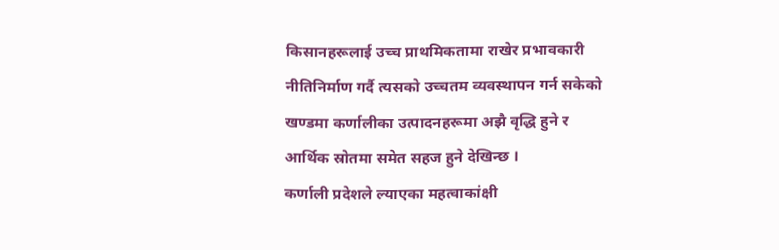किसानहरूलाई उच्च प्राथमिकतामा राखेर प्रभावकारी नीतिनिर्माण गर्दै त्यसको उच्चतम व्यवस्थापन गर्न सकेको खण्डमा कर्णालीका उत्पादनहरूमा अझै वृद्धि हुने र आर्थिक स्रोतमा समेत सहज हुने देखिन्छ ।
कर्णाली प्रदेशले ल्याएका महत्वाकांक्षी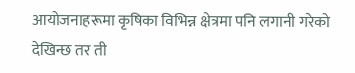आयोजनाहरूमा कृषिका विभिन्न क्षेत्रमा पनि लगानी गरेको देखिन्छ तर ती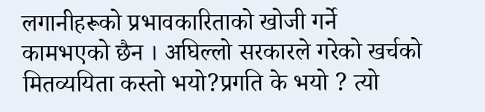लगानीहरूको प्रभावकारिताको खोजी गर्ने कामभएको छैन । अघिल्लो सरकारले गरेको खर्चको मितव्ययिता कस्तो भयो?प्रगति के भयो ? त्यो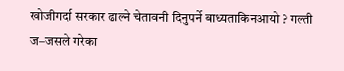खोजीगर्दा सरकार ढाल्ने चेतावनी दिनुपर्ने बाध्यताकिनआयो ? गल्ती ज–जसले गरेका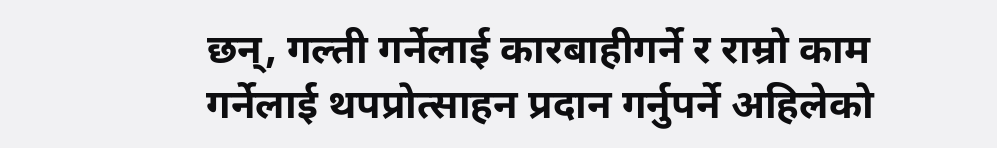छन्, गल्ती गर्नेलाई कारबाहीगर्ने र राम्रो काम गर्नेलाई थपप्रोत्साहन प्रदान गर्नुपर्ने अहिलेको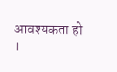आवश्यकता हो ।